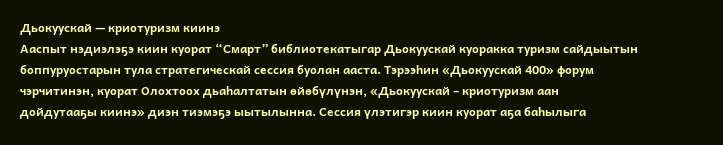Дьокуускай — криотуризм киинэ
Ааспыт нэдиэлэҕэ киин куорат “Смарт” библиотекатыгар Дьокуускай куоракка туризм сайдыытын боппуруостарын тула стратегическай сессия буолан ааста. Тэрээһин «Дьокуускай 400» форум чэрчитинэн, куорат Олохтоох дьаһалтатын өйөбүлүнэн, «Дьокуускай – криотуризм аан дойдутааҕы киинэ» диэн тиэмэҕэ ыытылынна. Сессия үлэтигэр киин куорат аҕа баһылыга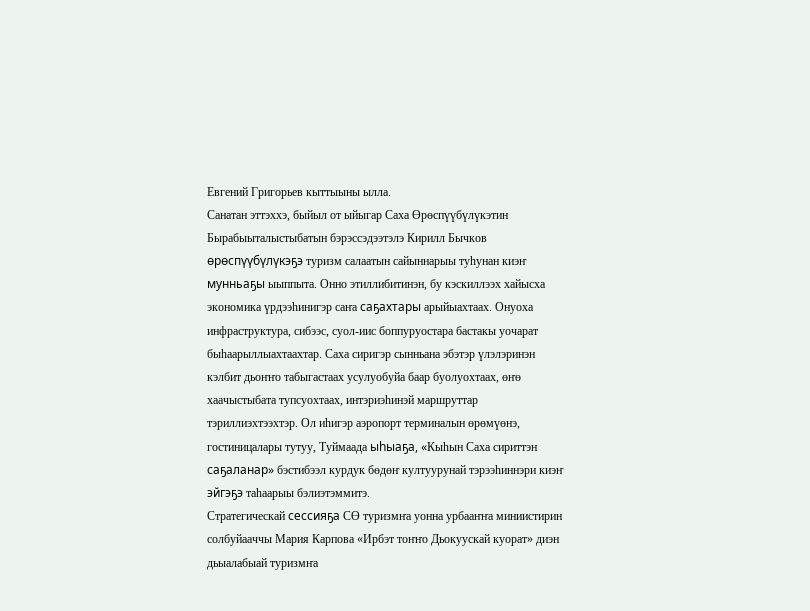Евгений Григорьев кыттыыны ылла.
Санатан эттэххэ, быйыл от ыйыгар Саха Өрөспүүбүлүкэтин Бырабыыталыстыбатын бэрэссэдээтэлэ Кирилл Бычков өрөспүүбүлүкэҕэ туризм салаатын сайыннарыы туһунан киэҥ мунньаҕы ыыппыта. Онно этиллибитинэн, бу кэскиллээх хайысха экономика үрдээһинигэр саҥа саҕахтары арыйыахтаах. Онуоха инфраструктура, сибээс, суол-иис боппуруостара бастакы уочарат быһаарыллыахтаахтар. Саха сиригэр сынньана эбэтэр үлэлэринэн кэлбит дьоҥҥо табыгастаах усулуобуйа баар буолуохтаах, өҥө хаачыстыбата тупсуохтаах, интэриэһинэй маршруттар тэриллиэхтээхтэр. Ол иһигэр аэропорт терминалын өрөмүөнэ, гостиницалары тутуу, Туймаада ыһыаҕа, «Кыһын Саха сириттэн саҕаланар» бэстибээл курдук бөдөҥ култуурунай тэрээһиннэри киэҥ эйгэҕэ таһаарыы бэлиэтэммитэ.
Стратегическай сессияҕа СӨ туризмҥа уонна урбааҥҥа миниистирин солбуйааччы Мария Карпова «Ирбэт тоҥҥо Дьокуускай куорат» диэн дьыалабыай туризмҥа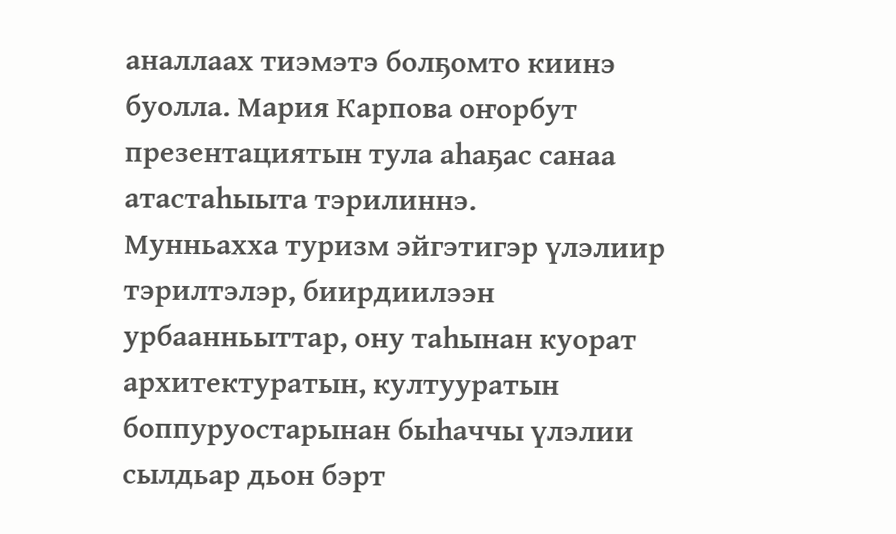аналлаах тиэмэтэ болҕомто киинэ буолла. Мария Карпова оҥорбут презентациятын тула аһаҕас санаа атастаһыыта тэрилиннэ.
Мунньахха туризм эйгэтигэр үлэлиир тэрилтэлэр, биирдиилээн урбаанньыттар, ону таһынан куорат архитектуратын, култууратын боппуруостарынан быһаччы үлэлии сылдьар дьон бэрт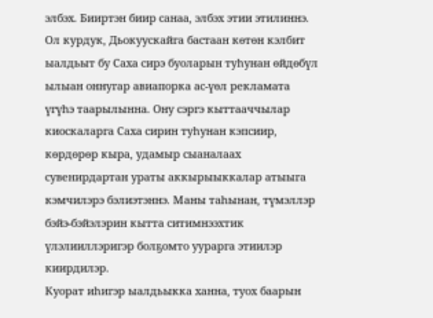элбэх. Бииртэн биир санаа, элбэх этии этилиннэ.
Ол курдук, Дьокуускайга бастаан көтөн кэлбит ыалдьыт бу Саха сирэ буоларын туһунан өйдөбүл ылыан оннугар авиапорка ас-үөл рекламата үгүһэ таарылынна. Ону сэргэ кыттааччылар киоскаларга Саха сирин туһунан кэпсиир, көрдөрөр кыра, удамыр сыаналаах сувенирдартан ураты аккырыыккалар атыыга кэмчилэрэ бэлиэтэннэ. Маны таһынан, түмэллэр бэйэ-бэйэлэрин кытта ситимнээхтик үлэлииллэригэр болҕомто уурарга этиилэр киирдилэр.
Куорат иһигэр ыалдьыкка ханна, туох баарын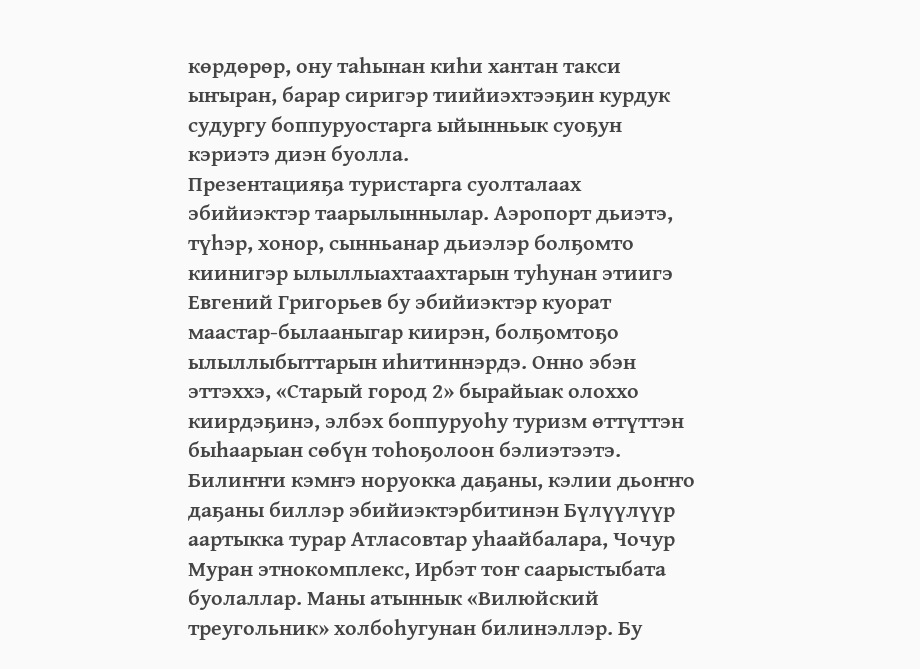көрдөрөр, ону таһынан киһи хантан такси ыҥыран, барар сиригэр тиийиэхтээҕин курдук судургу боппуруостарга ыйынньык суоҕун кэриэтэ диэн буолла.
Презентацияҕа туристарга суолталаах эбийиэктэр таарылыннылар. Аэропорт дьиэтэ, түһэр, хонор, сынньанар дьиэлэр болҕомто киинигэр ылыллыахтаахтарын туһунан этиигэ Евгений Григорьев бу эбийиэктэр куорат маастар-былааныгар киирэн, болҕомтоҕо ылыллыбыттарын иһитиннэрдэ. Онно эбэн эттэххэ, «Старый город 2» бырайыак олоххо киирдэҕинэ, элбэх боппуруоһу туризм өттүттэн быһаарыан сөбүн тоһоҕолоон бэлиэтээтэ.
Билиҥҥи кэмҥэ норуокка даҕаны, кэлии дьоҥҥо даҕаны биллэр эбийиэктэрбитинэн Бүлүүлүүр аартыкка турар Атласовтар уһаайбалара, Чочур Муран этнокомплекс, Ирбэт тоҥ саарыстыбата буолаллар. Маны атыннык «Вилюйский треугольник» холбоһугунан билинэллэр. Бу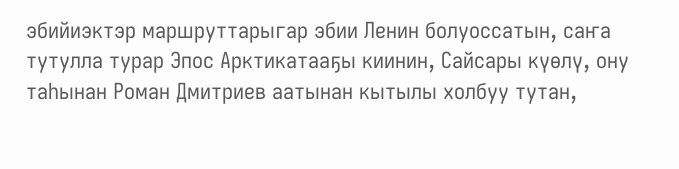эбийиэктэр маршруттарыгар эбии Ленин болуоссатын, саҥа тутулла турар Эпос Арктикатааҕы киинин, Сайсары күөлү, ону таһынан Роман Дмитриев аатынан кытылы холбуу тутан,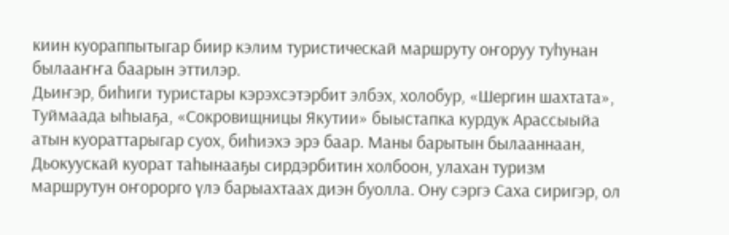киин куораппытыгар биир кэлим туристическай маршруту оҥоруу туһунан былааҥҥа баарын эттилэр.
Дьиҥэр, биһиги туристары кэрэхсэтэрбит элбэх, холобур, «Шергин шахтата», Туймаада ыһыаҕа, «Сокровищницы Якутии» быыстапка курдук Арассыыйа атын куораттарыгар суох, биһиэхэ эрэ баар. Маны барытын былааннаан, Дьокуускай куорат таһынааҕы сирдэрбитин холбоон, улахан туризм маршрутун оҥорорго үлэ барыахтаах диэн буолла. Ону сэргэ Саха сиригэр, ол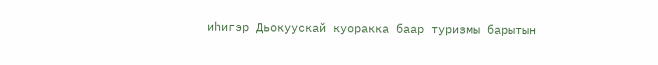иһигэр Дьокуускай куоракка баар туризмы барытын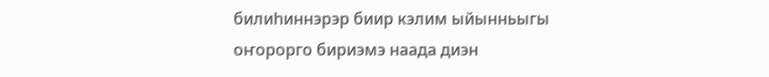билиһиннэрэр биир кэлим ыйынньыгы оҥорорго бириэмэ наада диэн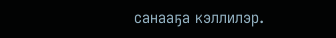санааҕа кэллилэр.